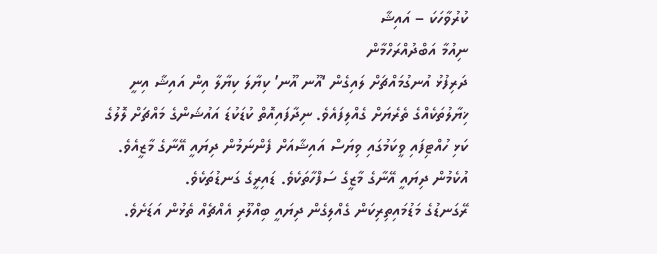ކުރުވާހަކަ – އައިޝާ
ނިއުމާ އަބްދުއްރަހްމާން
ދަރިފުޅު އުނގުމައްޗަށް ލައިގެން ‘އޫނ އޫނ’ ކިޔާލަ ކިޔާލާ އިން އައިޝާ އިނީ ޚިޔާލުތަކެއްގެ ތެރެޔަށް ގެއްލިފައެވެ. ނިދާފައިއޮތް ކުޑަކުޑަ އައުޝަންގެ މައްޗަށް ލޮލުގެ ކަޅި ހުއްޓިފައި ވީކަމުގައި ވިޔަސް އައިޝާއަށް ފެންނަމުން ދިޔައީ އޭނާގެ މާޒީއެވެ. އުކެމުން ދިޔައީ އޭނާގެ މާޒީގެ ސަފްހާތަކެވެ. ޑައިރީގެ ގަނޑުތަކެވެ.
ރޭގަނޑުގެ މަޑުމައިތިރިކަން ގެއްލިގެން ދިޔައީ ބިއްލޫރި އެއްޗެއް ތެޅުން އަޑަށެވެ.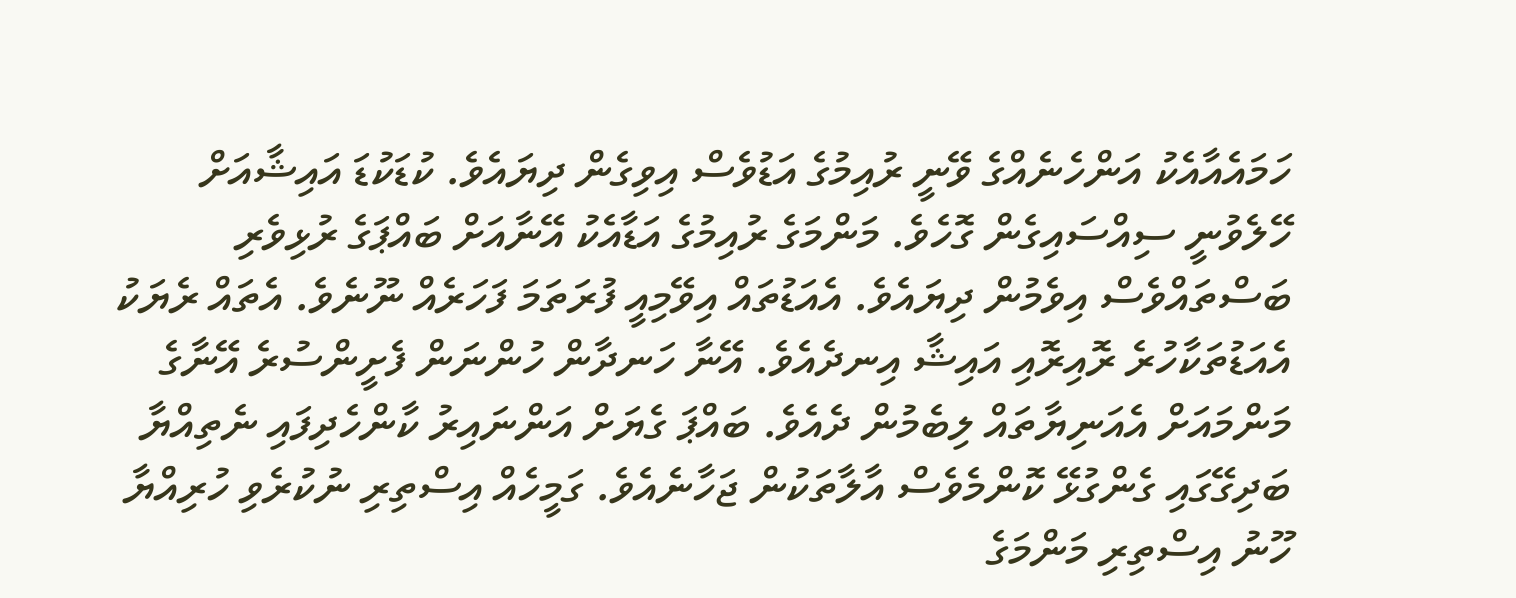ހަމައެއާއެކު އަންހެނެއްގެ ވޭނީ ރުއިމުގެ އަޑުވެސް އިވިގެން ދިޔައެވެ. ކުޑަކުޑަ އައިޝާއަށް ހޭލެވުނީ ސިއްސައިގެން ގޮހެވެ. މަންމަގެ ރުއިމުގެ އަޑާއެކު އޭނާއަށް ބައްޕަގެ ރުޅިވެރި ބަސްތައްވެސް އިވެމުން ދިޔައެވެ. އެއަޑުތައް އިވޭމިއީ ފުރަތަމަ ފަހަރެއް ނޫނެވެ. އެތައް ރެޔަކު އެއަޑުތަކާހުރެ ރޮއިރޮއި އައިޝާ އިނދެއެވެ. އޭނާ ހަނދާން ހުންނަން ފެށީންސުރެ އޭނާގެ މަންމައަށް އެއަނިޔާތައް ލިބެމުން ދެއެވެ. ބައްޕަ ގެޔަށް އަންނައިރު ކާންހެދިފައި ނެތިއްޔާ ބަދިގޭގައި ގެންގުޅޭ ކޮންމެވެސް އާލާތަކުން ޖަހާނެއެވެ. ގަމީހެއް އިސްތިރި ނުކުރެވި ހުރިއްޔާ ހޫނު އިސްތިރި މަންމަގެ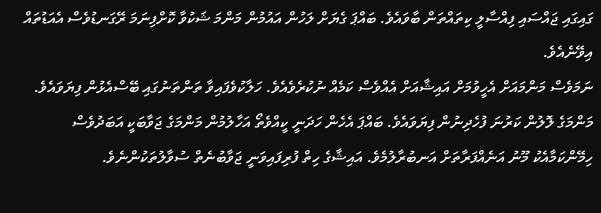ގައިގައި ޖައްސައި ފިއްސާލީ ކިތައްތަން ބާވައެވެ. ބައްޕަ ގެޔަށް ލަހުން އައުމުން މަންމަ ޝަކުވާ ކޮށްފިނަމަ ރޭގަނޑުވެސް އެއަޑުތައް އިވޭނެއެވެ.
ނަމަވެސް މަންމައަށް އެހީވުމަށް އައިޝާއަށް އެއްވެސް ކަމެއް ނުކުރެވެއެވެ. ހަލާކުވެފައިވާ ތަންތަނުގައި ބޭސްއެޅުން ފިޔަވައެވެ. މަންމަގެ ލޮލުން ކަރުނަ ފުހެދިނުން ފިޔަވައެވެ. ބައްޕަ އެހެން ހަދަނީ ކީއްވެތޯ އަހާލުމުން މަންމަގެ ޖަވާބަކީ އަބަދުވެސް ހިމޭންކަމާއެކު މޫނު އަނެއްފަރާތަށް އަނބުރާލުމެވެ. އައިޝާގެ ހިތް ފުރިފައިވަނީ ޖަވާބުނެތް ސުވާލުތަކުންނެވެ.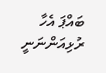ބައްޕަ އެހާ ރުޅިއަންނަނީ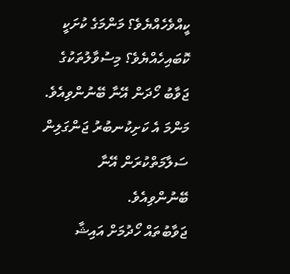ކީއްވެހެއްޔެވެ؟ މަންމަގެ ކުށަކީ ކޮބައިހެއްޔެވެ؟ މިސުވާލުތަކުގެ ޖަވާބު ހޯދަން އޭނާ ބޭނުންވިއެވެ. މަންމަ އެ ކަށިކުނބުރު ޖަންގަލިން ސަލާމަތްކުރަން އޭނާ ބޭނުންވިއެވެ.
ޖަވާބުތައް ހޯދުމަށް އައިޝާ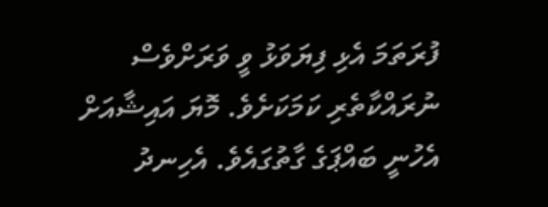ފުރަތަމަ އެޅި ފިޔަވަޅު ވީ ވަރަށްވެސް ނުރައްކާތެރި ކަމަކަށެވެ. މޮޔަ އައިޝާއަށް އެހުނީ ބައްޕަގެ ގާތުގައެވެ. އެހިނދު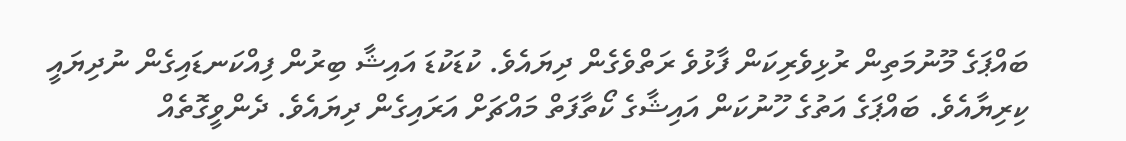ބައްޕަގެ މޫނުމަތިން ރުޅިވެރިކަން ފާޅުވެ ރަތްވެގެން ދިޔައެވެ. ކުޑަކުޑަ އައިޝާ ބިރުން ފިއްކަނޑައިގެން ނުދިޔައީ ކިރިޔާއެވެ. ބައްޕަގެ އަތުގެ ހޫނުކަން އައިޝާގެ ކޯތާފަތް މައްޗަށް އަރައިގެން ދިޔައެވެ. ދެންވީގޮތެއް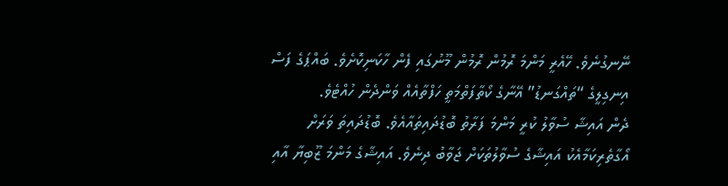ނޭނގުނެވެ. ހޭއެރީ މަންމަ ރޮމުން ރޮމުން މޫނުގައި ފެން ހާކަނިކޮށެވެ. ބައްޕަގެ ފަސް އިނގިލީގެ “ތައްގަނޑު” އޭނާގެ ކޯތާފަތްމަތީ ހަފްތާއެއް ވަންދެން ހުއްޓެވެ.
ދެން އައިޝާ ސުވާލު ކުރީ މަންމަ ފަރާތު ބޮޑުދައިތައާއެވެ. ބޮޑުދައިތަ ވަރަށް އޯގާތެރިކަމާއެކު އައިޝާގެ ސުވާލުތަކަށް ޖަވާބު ދިނެވެ. އައިޝާގެ މަންމަ ޒޫބިޔާ އާއި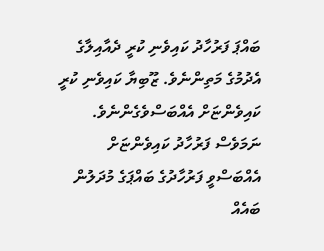ބައްޕަ ފަރުހާދު ކައިވެނި ކުރީ ދެއާއިލާގެ އެދުމުގެ މަތިންނެވެ. ޒޫބިޔާ ކައިވެނި ކުރީ ކައިވެންޏަށް އެއްބަސްވެގެންނެވެ. ނަމަވެސް ފަރުހާދު ކައިވެންޏަށް އެއްބަސްވީ ފަރުހާދުގެ ބައްޕަގެ މުދަލުން ބައެއް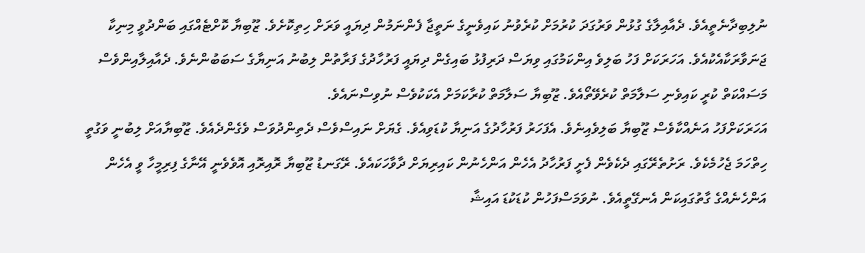ނުލިބިދާނެތީއެވެ. ދެއާއިލާގެ ގުޅުން ވަރުގަދަ ކުރުމަށް ކުރެވުނު ކައިވެނީގެ ނަތީޖާ ފެންނަމުން ދިޔައީ ވަރަށް ހިތިކޮށެވެ. ޒޫބިޔާ ކޮށްޓެއްގައި ބަންދުވީ މިނިކާ ޖަނަވާރަކާއެކުއެވެ. އަހަރަކަށް ފަހު ބަލިވެ އިންކަމުގައި ވިޔަސް ދަރިފުޅު ބައިގެން ދިޔައީ ފަރުހާދުގެ ފަރާތުން ލިބުނު އަނިޔާގެ ސަބަބުންނެވެ. ދެއާއިލާއިންވެސް މަސައްކަތް ކުރީ ކައިވެނި ސަލާމަތް ކުރެވޭތޯއެވެ. ޒޫބިޔާ ސަލާމަތް ކުރާކަމަށް އެކަކުވެސް ނުވިސްނައެވެ.
އަހަރަކަށްފަހު އަނެއްކާވެސް ޒޫބިޔާ ބަލިވެއިނެވެ. އެފަހަރު ފަރުހާދުގެ އަނިޔާ ކުޑަވިއެވެ. ގެޔަށް ނައިސްވެސް ދެތިންދުވަސް ވެގެންދެއެވެ. ޒޫބިޔާއަށް ލިބުނީ ވަގުތީ ހިތްހަމަ ޖެހުމެކެވެ. ރަށުތެރޭގައި ދެކެވެން ފެށީ ފަރުހާދު އެހެން އަންހެނުން ކައިރިޔަށް ދާވާހަކައެވެ. ރޭގަނޑު ޒޫބިޔާ ރޮއިރޮއި އޮވެވެނީ އޭނާގެ ފިރިމީހާ ވީ އެހެން އަންހެނެއްގެ ގާތުގައިކަން އެނގޭތީއެވެ. ނުވަމަސްފަހުން ކުޑަކުޑަ އައިޝާ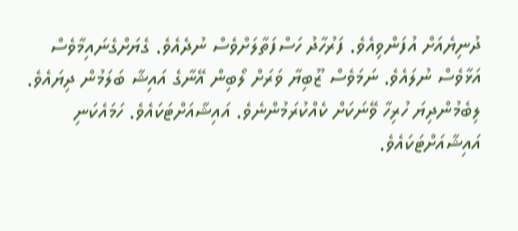ދުނިޔެއަށް އުފަންވިއެވެ. ފަރުހާދު ހަސްފަތާލަށްވެސް ނުދެއެވެ. ގެޔަށްގެނައިމާވެސް އަޅާވެސް ނުލައެވެ. ނަމަވެސް ޒޫބިޔާ ވަރަށް ލޯބިން އޭނާގެ އައިޝާ ބަލަމުން ދިޔައެވެ. ލިބެމުންދިޔަ ހުރިހާ ވޭނަކަށް ކެއްކުރަމުންނެވެ. އައިޝާއަށްޓަކައެވެ. ހަމައެކަނި އައިޝާއަށްޓަކައެވެ.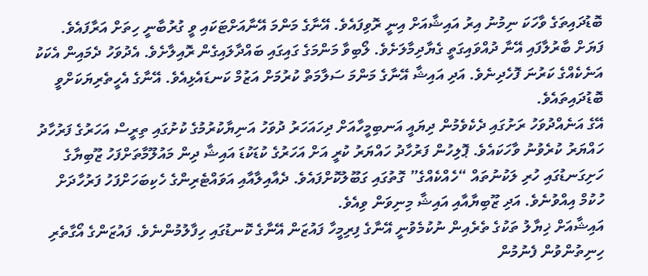ބޮޑުދައިތަގެ ވާހަކަ ނިމުނު އިރު އައިޝާއަށް އިނީ ރޮވިފައެވެ. އޭނާގެ މަންމަ އޭނާއަށްޓަކައި ވީ ގުރުބާނީ ހިތަށް އަރާފައެވެ. ފަޔަށް ބާރުލާފައި އޭނާ ދުއްވައިގަތީ ގެޔާދިމާލަށެވެ. ލޯބިވާ މަންމަގެ ގައިގައި ބައްދާލައިގެން ރޮއިލާށެވެ. އެދުވަހު ދެމައިން އެކަކު އަނެކެއްގެ ކަރުނަ ފޮހެދިނެވެ. އަދި އައިޝާ އޭނާގެ މަންމަ ސަލާމަތް ކުރުމަށް އަޒުމް ކަނޑައެޅިއެވެ. އޭނާގެ އެހީތެރިޔަކަށްވީ ބޮޑުދައިތައެވެ.
އޭގެ އަނެއްދުވަހު ރަށުގައި ދެކެވެމުން ދިޔައީ އަނބިމީހާއަށް ދިހައަހަރު ދުވަހު އަނިޔާކުރުމުގެ ކުށުގައި ތިރީސް އަހަރުގެ ފަރުހާދު ހައްޔަރު ކުރެވުނު ވާހަކައެވެ. ޕޮލިހުން ފަރުހާދު ހައްޔަރު ކުރީ އަށް އަހަރުގެ ކުޑަކުޑަ އައިޝާ ދިން މައުލޫމާތަށްފަހު ޒޫބިޔާގެ ހަށިގަނޑުގައި ހުރި ލަކުނުތައް “ހެއްކެއްގެ” ގޮތުގައި ގަބޫލުކޮށްފައެވެ. ދެއާއިލާއާއި އަވައްޓެރިންގެ ހެކިބަހަށްފަހު ފަރުހާދަށް ހުކުމް އިއްވުނެވެ. އަދި ޒޫބިޔާއާއި އައިޝާ މިނިވަން ވިއެވެ.
އައިޝާއަށް ޚިޔާލު ތަކުގެ ތެރެއިން ނުކުމެވުނީ އޭނާގެ ފިރިމީހާ ފައުޒަން އޭނާގެ ކޮނޑުގައި ހިފާލުމުންނެވެ. ފައުޒަންގެ އޯގާތެރި ހިނިތުންވުން ފެނުމުން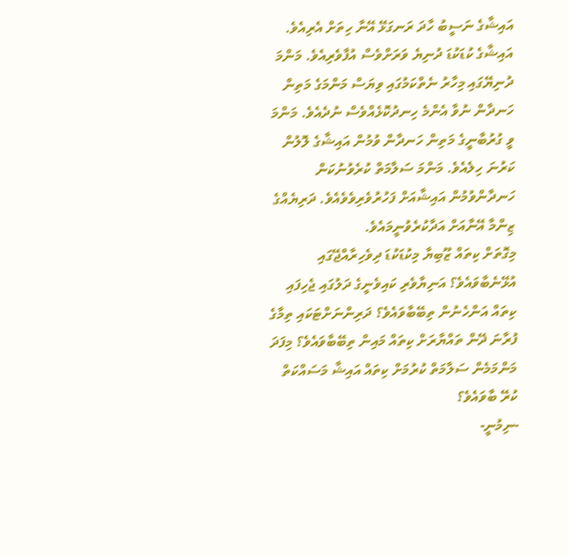އައިޝާގެ ނަސީބު ހާދަ ރަނގަޅޭ އޭނާ ހިތަށް އެރިއެވެ. އައިޝާގެ ކުޑަކުޑަ ދުނިޔެ ވަރަށްވެސް އުފާވެރިއެވެ. މަންމަ ދުނިޔޭގައި މިހާރު ނެތްކަމުގައި ވިޔަސް މަންމަގެ މަތިން ހަނދާން ނުވާ އެންމެ ހިނދުކޮޅެއްވެސް ނުދެއެވެ. މަންމަ ވީ ގުރުބާނީގެ މަތިން ހަނދާން ވުމުން އައިޝާގެ ލޮލުން ކަރުނަ ހިލެއެވެ. މަންމަ ސަލާމަތް ކުރެވުނުކަން ހަނދާންވުމުން އައިޝާއަށް ފަހުރުވެރިވެވެއެވެ. ދަރިޔެއްގެ ޒިންމާ އޭނާއަށް އަދާކުރެވުނީމައެވެ.
މިގޮތަށް ކިތައް ޒޫބިޔާ މިކުޑަކުޑަ ދިވެހިރާއްޖޭގައި އުޅޭނެބާވައެވެ؟ އަނިޔާވެރި ކައިވެނީގެ ދަލުގައި ޖެހިފައި ކިތައް އަންހެނުން ތިބޭބާވައެވެ؟ ދަރިންނަށްޓަކައި ތިމާގެ ފުރާނަ ދޭން ތައްޔާރަށް ކިތައް މައިން ތިބޭބާވައެވެ؟ މިފަދަ މަންމަމެން ސަލާމަތް ކުރުމަށް ކިތައް އައިޝާ މަސައްކަތް ކުރޭ ބާވައެވެ؟
-ނިމުނީ-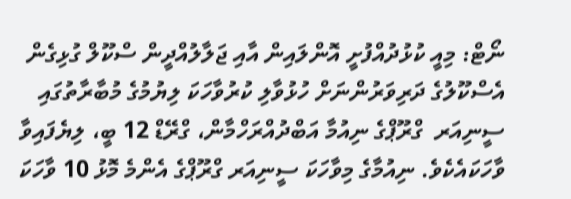ނޯޓް: މިއީ ކުޅުދުއްފުށީ އޮންލައިން އާއި ޖަލާލުއްދީން ސްކޫލް ގުޅިގެން އެސްކޫލުގެ ދަރިވަރުންނަށް ހުޅުވާލި ކުރުވާހަކަ ލިޔުމުގެ މުބާރާތުގައި ސީނިއަރ  ގްރޫޕްގެ ނިއުމާ އަބްދުއްރަހްމާން، ގްރޭޑް 12 ބީ، ލިޔެފައިވާ ވާހަކައެކެވެ. ނިއުމާގެ މިވާހަކަ ސީނިއަރ ގްރޫޕްގެ އެންމެ މޮޅު 10 ވާހަކަ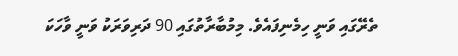ތެރޭގައި ވަނީ ހިމެނިފައެވެ. މިމުބާރާތުގައި 90 ދަރިވަރަކު ވަނީ ވާހަކަ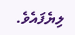ލިޔެފައެވެ.